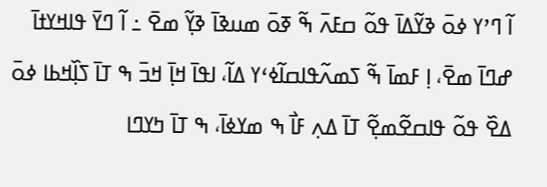ߊ߬ ߣߴߌ ߦߋ߫ ߢߌ߬ߡߊ߫ ߟߋ߬ ߛߓߍ߫ ߒ߬ ߧߋ߫ ߘߎߢߊ߫ ߢߌ߲߬ ߘߐ߫ ߸ ߊ߬ ߣߌ߫ ߟߊߞߌߙߊ߫ ߝߣߊ߫ ߘߐ߫، ߊ߲ ߓߘߊ߫ ߒ߬ ߖߘߍ߬ߟߊߛߊ߬ߦߵߌ ߡߊ߬، ߊߟߊ߫ ߞߊ߲߫ ߞߏ߫ ߒ ߠߊ߫ ߖߊ߲߰ߞߕߊ ߦߋ߫ ߡߐ߰ ߟߋ߬ ߟߊߛߐ߬ߘߐ߲߬ ߠߊ߫ ߡߍ߲ ߓߊ߯ ߒ ߘߌߦߊ߫، ߒ ߠߊ߫ ߤߌߣߊ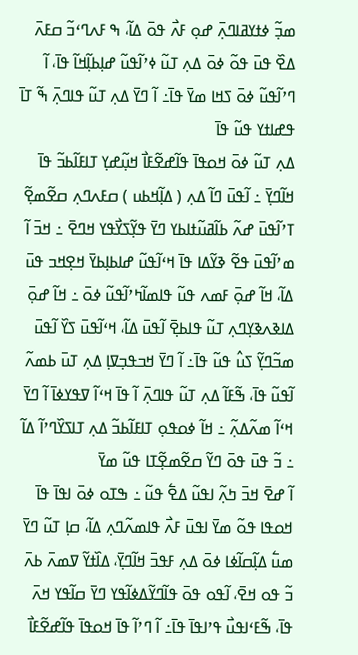ߘߏ߲߬ ߦߙߌߥߊߣߍ߲߫ ߝߋ߲ ߓߍ߯ ߟߋ߫ ߡߊ߬، ߒ ߓߍߣߵߏ߬ ߛߓߍ߫ ߡߐ߰ ߟߎ߫ ߟߋ߬ ߦߋ߫ ߡߍ߲ ߠߎ߬ ߦߴߊ߬ߟߎ߬ ߝߊ߲ߕߊ߲߬ߞߊ߬ ߟߊ߫، ߊ߬ ߣߴߊ߬ߟߎ߬ ߦߋ߫ ߖߞߊ ߘߌ߫ ߟߊ߫߸ ߊ߬ ߣߌ߫ ߡߍ߲ ߠߎ߬ ߟߊߣߍ߲߫ ߒ߬ ߠߊ߫ ߟߝߊߙߌ ߟߎ߬ ߟߊ߫
ߡߍ߲ ߠߎ߬ ߦߋ߫ ߞߋߟߊ߫ ߟߊ߬ߝߐ߬ߓߊ߯ ߞߎ߲߬ߝߌ߲ ߠߊߓߊ߬ߕߏ߬ ߟߊ߫ ߞߊ߬ߣߌ߲߫ ߸ ߊ߬ߟߎ߫ ߣߊ߬ ߡߍ߲ ( ߡߊ߲߬ߞߕߎ ) ߛߓߍߣߍ߲ ߛߐ߬ߘߐ߲߬ ߠߴߊ߬ߟߎ߫ ߝߍ߬ ߕߊ߬ߥߎ߬ߙߊߕߌ ߣߌ߫ ߟߌ߲߬ߖߌ߯ߟߌ ߞߣߐ߫ ߸ ߞߏ߫ ߊ߬ ߘߴߊ߬ߟߎ߫ ߟߐ߬ ߢߌ߬ߡߊ ߟߊ߫ ߞߵߊ߬ߟߎ߬ ߝߊߕߊ߲ߕߌ߫ ߞߐ߲ߞߏ ߟߎ߫ ߡߊ߬، ߞߊ߬ ߝߋ߲߫ ߓߘߍ ߟߎ߬ ߟߊߘߊ߬ߤߴߊ߬ߟߎ߬ ߦߋ߫ ߸ ߞߊ߬ ߝߋ߲߫ ߡߊߢߍߢߌ߲ߣߍ߲ ߠߎ߬ ߟߊߕߐ߲߫ ߊ߬ߟߎ߫ ߡߊ߬، ߞߵߊ߬ߟߎ߫ ߖߌ߰ ߊ߬ߟߎ߫ ߘߏ߬ߣߌ߲߬ ߖߎ߮ ߟߎ߬ ߟߊ߫߸ ߊ߬ ߣߌ߫ ߞߏߟߏ߲ߜߊ߲ ߡߍ߲ ߠߎ߫ ߕߘߍ߬ ߊ߬ߟߎ߬ ߟߊ߫، ߒ߬ߓߊ߬ ߡߍ߲ ߠߎ߬ ߟߊߣߍ߲߫ ߊ߬ ߟߊ߫ ߞߵߊ߬ ߜߟߌߦߊ߫ ߊ߬ ߣߌ߫ ߞߵߊ߬ ߘߍ߬ߡߍ߲߬ ߸ ߞߊ߬ ߦߋߟߋ߲ ߠߊߓߊ߬ߕߏ߬ ߡߍ߲ ߠߊߖߌ߰ߣߴߊ߬ ߡߊ߬ ߸ ߏ߬ ߟߎ߫ ߟߋ߫ ߣߌ߬ ߛߐ߬ߘߐ߲߬ߠߊ ߟߎ߬ ߘߌ߫
ߊ߬ ߝߐ߫ ߞߏ߫ ߤߍ߲߬ ߊߟߎ߬ ߡߐ߱ ߟߎ߬ ߸ ߒߠߋ ߦߋ߫ ߊߟߊ߫ ߟߊ߫ ߞߋߟߊ ߟߋ߬ ߘߌ߫ ߊߟߎ߫ ߓߍ߯ ߟߊߘߍ߬ߣߍ߲ ߡߊ߬، ߛߊ߲ ߠߎ߬ ߣߌ߫ ߘߎ߱ ߡߊ߲߬ߛߊ߬ߦߊ ߦߋ߫ ߡߍ߲ ߓߟߏ߫ ߞߊ߬ߣߌ߲߫، ߡߊ߰ߙߌ߬ ߜߘߍ߫ ߕߍ߫ ߏ߬ ߟߋ ߞߐ߫، ߊ߬ߟߋ ߟߋ߫ ߟߊ߬ߣߌ߬ߡߦߊ߬ߟߌ ߣߌ߫ ߛߊ߬ߟߌ ߞߍ߫ ߟߊ߫، ߒ߬ߓߵߊߟߎ߯ ߟߴߊߟߊ߫ ߟߊ߫߸ ߊ߬ ߣߴߊ߬ ߟߊ߫ ߞߋߟߊ߫ ߟߊ߬ߝߐ߬ߓߊ߯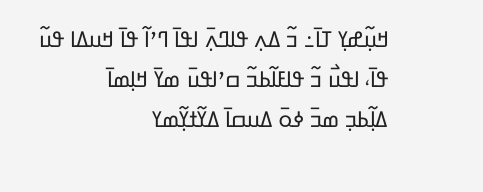ߞߎ߲߬ߝߌ߲ ߠߊ߫߸ ߏ߬ ߡߍ߲ ߟߊߣߍ߲߫ ߊߟߊ߫ ߣߴߊ߬ ߟߊ߫ ߞߎߡߊ ߟߎ߬ ߟߊ߫، ߊߟߎ߯ ߏ߬ ߟߊߓߊ߬ߕߏ߬ ߛߴߊߟߎ߫ ߘߌ߫ ߞߊ߲ߘߊ߫
ߡߊ߲߬ߕߏ߲ ߘߏ߫ ߦߋ߫ ߡߎߛߊ߫ ߡߌ߬ߙߌ߲߬ߘߌ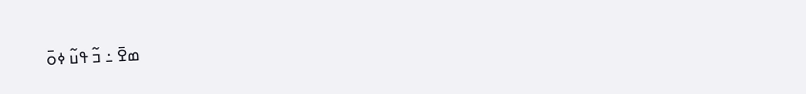ߘߐ߫ ߸ ߏ߬ ߟߎ߬ ߦߋ߫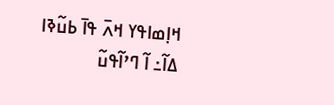ߞߊ߲ߘߊߟߌ ߞߍ߫ ߟߊ߫ ߕߎ߬ߢߊ ߡߊ߬߸ ߊ߬ ߣߴߊ߬ߟߎ߬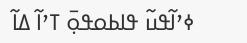ߦߴߊ߬ߟߎ߬ ߟߊߕߋߟߋ߲߫ ߠߴߊ߬ ߡߊ߬